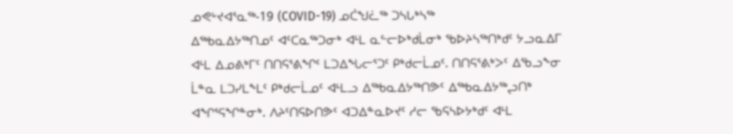ᓄᕙᒡᔪᐊᕐᓇᖅ-19 (COVID-19) ᓄᑖᖑᓛᖅ ᑐᓴᒐᒃᓴᖅ
ᐃᖅᑲᓇᐃᔭᖅᑎᓄᑦ ᐊᑦᑕᓇᖅᑐᓂᒃ ᐊᒻᒪ ᓇᓪᓕᐅᒃᑯᒫᓂᒃ ᖃᐅᔨᓴᖅᑎᒃᑯᑦ ᔭᓗᓇᐃᒥ ᐊᒻᒪ ᐃᓄᕕᒃᒥᑦ ᑎᑎᕋᕐᕕᖏᑦ ᒪᑐᐃᖓᓕᕐᑐᑦ ᑭᒃᑯᓕᒫᓄᑦ. ᑎᑎᕋᕐᕕᒃᐳᑦ ᐃᖃᓗᖕᓂ ᒫᓐᓇ ᒪᑐᓯᒪᖕᒪᑦ ᑭᒃᑯᓕᒫᓄᑦ ᐊᒻᒪᓗ ᐃᖅᑲᓇᐃᔭᖅᑎᕗᑦ ᐃᖅᑲᓇᐃᔭᖅᖢᑎᒃ ᐊᖏᕐᕋᖏᓐᓂᒃ. ᐱᔨᑦᑎᕋᐅᑎᕗᑦ ᐊᑐᐃᓐᓇᐅᔪᑦ ᓱᓕ ᖃᕋᓴᐅᔭᒃᑯᑦ ᐊᒻᒪ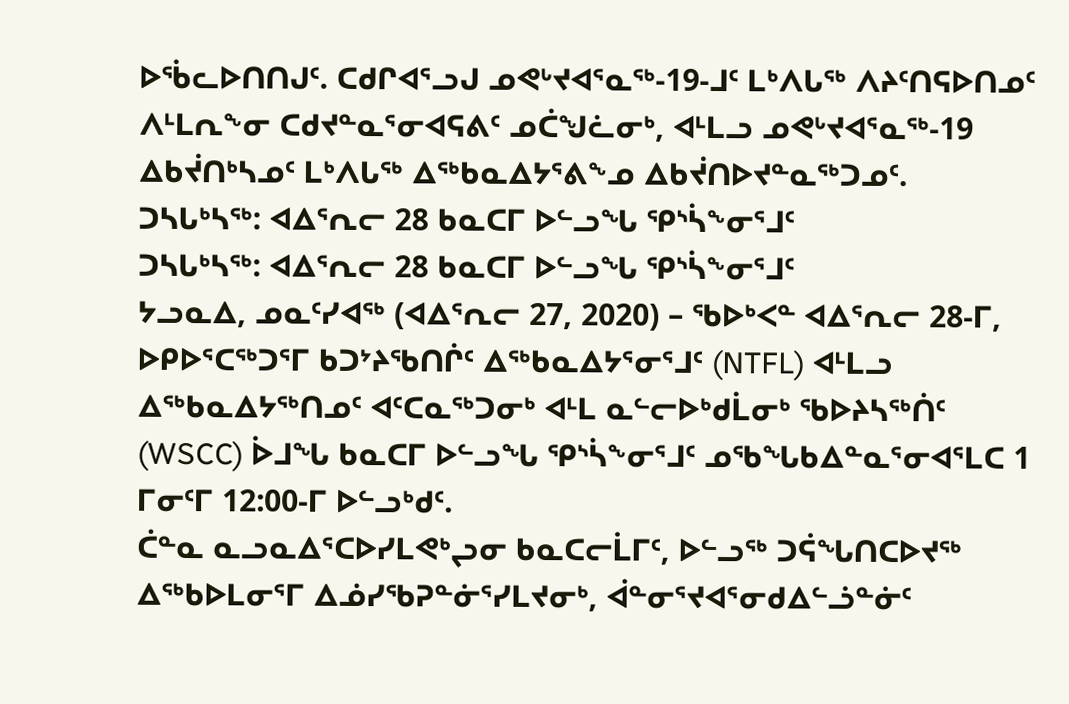ᐅᖄᓚᐅᑎᑎᒍᑦ. ᑕᑯᒋᐊᕐᓗᒍ ᓄᕙᒡᔪᐊᕐᓇᖅ-19-ᒧᑦ ᒪᒃᐱᒐᖅ ᐱᔨᑦᑎᕋᐅᑎᓄᑦ ᐱᒻᒪᕆᖕᓂ ᑕᑯᔪᓐᓇᕐᓂᐊᕋᕕᑦ ᓄᑖᖑᓛᓂᒃ, ᐊᒻᒪᓗ ᓄᕙᒡᔪᐊᕐᓇᖅ-19 ᐃᑲᔫᑎᒃᓴᓄᑦ ᒪᒃᐱᒐᖅ ᐃᖅᑲᓇᐃᔭᕐᕕᖕᓄ ᐃᑲᔫᑎᐅᔪᓐᓇᖅᑐᓄᑦ.
ᑐᓴᒐᒃᓴᖅ: ᐊᐃᕐᕆᓕ 28 ᑲᓇᑕᒥ ᐅᓪᓗᖓ ᕿᔅᓵᖕᓂᕐᒧᑦ
ᑐᓴᒐᒃᓴᖅ: ᐊᐃᕐᕆᓕ 28 ᑲᓇᑕᒥ ᐅᓪᓗᖓ ᕿᔅᓵᖕᓂᕐᒧᑦ
ᔭᓗᓇᐃ, ᓄᓇᑦᓯᐊᖅ (ᐊᐃᕐᕆᓕ 27, 2020) – ᖃᐅᒃᐸᓐ ᐊᐃᕐᕆᓕ 28-ᒥ, ᐅᑭᐅᕐᑕᖅᑐᕐᒥ ᑲᑐᔾᔨᖃᑎᒌᑦ ᐃᖅᑲᓇᐃᔭᕐᓂᕐᒧᑦ (NTFL) ᐊᒻᒪᓗ ᐃᖅᑲᓇᐃᔭᖅᑎᓄᑦ ᐊᑦᑕᓇᖅᑐᓂᒃ ᐊᒻᒪ ᓇᓪᓕᐅᒃᑯᒫᓂᒃ ᖃᐅᔨᓴᖅᑏᑦ (WSCC) ᐆᒧᖓ ᑲᓇᑕᒥ ᐅᓪᓗᖓ ᕿᔅᓵᖕᓂᕐᒧᑦ ᓄᖃᖓᑲᐃᓐᓇᕐᓂᐊᕐᒪᑕ 1 ᒥᓂᑦᒥ 12:00-ᒥ ᐅᓪᓗᒃᑯᑦ.
ᑖᓐᓇ ᓇᓗᓇᐃᕐᑕᐅᓯᒪᕙᒃᖢᓂ ᑲᓇᑕᓕᒫᒥᑦ, ᐅᓪᓗᖅ ᑐᕌᖓᑎᑕᐅᔪᖅ ᐃᖅᑲᐅᒪᓂᕐᒥ ᐃᓅᓯᖃᕈᓐᓃᕐᓯᒪᔪᓂᒃ, ᐋᓐᓂᕐᔪᐊᕐᓂᑯᐃᓪᓘᓐᓃᑦ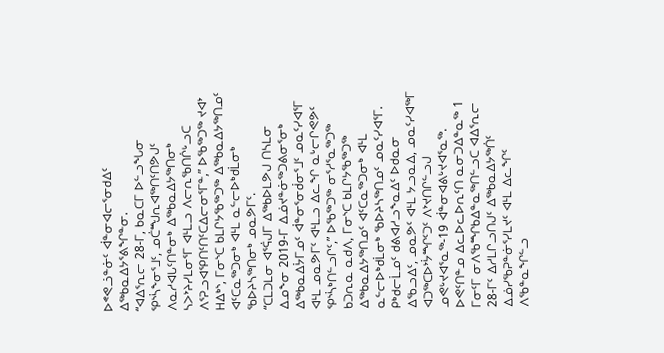ᐅᕝᕙᓘᓐᓃᑦ ᐋᓐᓂᐊᓕᕐᓂᑯᐃᑦ ᐃᖅᑲᓇᐃᔭᕐᕕᖏᓐᓂ.
“ᐊᐃᕐᕆᓕ 28-ᒥ, ᑲᓇᑕᒥ ᐅᓪᓗᖓᓂ ᕿᔅᓵᖕᓂᕐᒧᑦ, ᓄᑖᙳᕆᐊᖅᑎᑦᑎᕗᒍᑦ ᐱᓇᓱᐊᒐᑦᑎᓐᓂᒃ ᐃᖅᑲᓇᐃᔭᖅᑎᓂᒃ ᓴᐳᔾᔨᓯᒪᓂᕐᒥ ᐊᒻᒪᓗ ᐱᓕᕆᖃᑎᒌᒡᓗᑕ ᐱᕐᕈᓗᐊᕿᑎᑦᑎᑦᑕᐃᓕᓂᕐᒥᓐ,” ᐅᖃᖅᑐᖅ ᔪᐊᔾ ᕼᐃᒃᔅ, ᒥᓂᔅᑕ ᑲᒪᒋᔭᖃᖅᑐᖅ ᐃᖅᑲᓇᐃᔭᖅᑎᓄᑦ ᐊᑦᑕᓇᖅᑐᓂᒃ ᐊᒻᒪ ᓇᓪᓕᐅᒃᑯᒫᓂᒃ ᖃᐅᔨᓴᖅᑎᓂᒃ ᓄᓇᕗᒥᑦ.
“ᑕᒪᑐᒪᓂ ᐊᕐᕌᒍᒥ ᐃᖅᑲᐅᒪᕗᒍ ᑎᓴᒪᓂ ᐃᓄᖕᓂ 2019-ᒥ ᐃᓅᔪᓐᓃᖅᑐᕕᓂᕐᓂᒃ ᐃᖅᑲᓇᐃᔮᒥᓄᑦ ᐋᓐᓂᕐᓂᑰᓂᕐᒧᑦ ᓄᓇᑦᓯᐊᕐᒥ ᐊᒻᒪ ᓄᓇᕗᒥᑦ ᐊᒻᒪᓗ ᐃᓚᖏ ᓇᒡᓕᒋᕙᕗᑦ ᕿᔅᓵᒃᑎᓪᓗᒋᑦ,” ᐅᖃᖅᑐᖅ ᓂᕐᓱᕐᓇᖅᑐᖅ ᑲᑐᕆᓇ ᓇᑯᐱ, ᒥᓂᔅᑕ ᑲᒪᒋᔭᖃᖅᑐᖅ ᐃᖅᑲᓇᐃᔭᖅᑎᓄᑦ ᐊᑦᑕᓇᖅᑐᓂᒃ ᐊᒻᒪ ᓇᓪᓕᐅᒃᑯᒫᓂᒃ ᖃᐅᔨᓴᖅᑎᓄᑦ ᓄᓇᑦᓯᐊᕐᒥ.
ᑭᒃᑯᓕᒫᓄᑦ ᑯᕕᐊᓱᓗᖕᓇᐃᑦ ᐅᑯᓇᓂ ᐃᖃᓗᐃᑦ, ᓄᓇᕗᑦ ᐊᒻᒪ ᔭᓗᓇᐃ, ᓄᓇᑦᓯᐊᖅᒥ ᐊᑐᖅᑕᐅᔾᔮᙱᑦᑐᑦ ᐱᔾᔪᑎᒋᓪᓗᒍ ᓄᕙᒡᔪᐊᕐᓇᖅ-19 ᐋᓐᓂᐊᕕᒡᔪᐊᕐᓇᖅ.
ᐅᕙᑦᑎᓐᓄ ᐃᓚᐅᓚᐅᕆᑦᑎ ᓇᓂᑐᐃᓐᓇᖅ 1 ᒥᓂᑦᒥ ᓂᐱᖃᙱᑲᐃᓐᓇᖅᑎᓪᓗᑕ ᐊᐃᕐᕆᓕ 28-ᒥᑦ ᐃᓱᒪᒋᓗᑎᒍᑦ ᐃᖅᑲᓇᐃᔭᖅᑏᑦ ᐃᓅᓯᖃᕈᓐᓃᕐᓯᒪᔪᑦ ᐊᒻᒪ ᐃᓚᖏᑦ ᐱᖃᓐᓇᖏᓪᓗ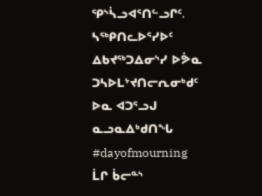ᕿᔅᓵᓗᐊᕐᑎᓪᓗᒋᑦ.
ᓴᖅᑭᑎᓚᐅᕐᓯᐅᑦ ᐃᑲᔪᖅᑐᐃᓂᔅᓯ ᐅᕘᓇ ᑐᓴᐅᒪᔾᔪᑎᓕᕆᓂᒃᑯᑦ ᐅᓇ ᐊᑐᕐᓗᒍ ᓇᓗᓇᐃᒃᑯᑎᖓ #dayofmourning
ᒫᒋ ᑳᓕᓐᔅ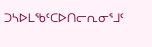ᑐᓴᐅᒪᖃᑦᑕᐅᑎᓕᕆᓂᕐᒧᑦ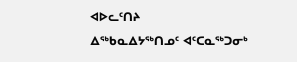ᐊᐅᓚᑦᑎᔨ
ᐃᖅᑲᓇᐃᔭᖅᑎᓄᑦ ᐊᑦᑕᓇᖅᑐᓂᒃ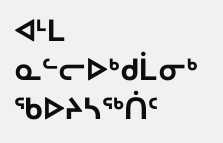ᐊᒻᒪ ᓇᓪᓕᐅᒃᑯᒫᓂᒃ ᖃᐅᔨᓴᖅᑏᑦ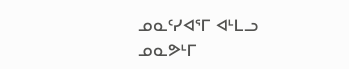ᓄᓇᑦᓯᐊᕐᒥ ᐊᒻᒪᓗ ᓄᓇᕗᒻᒥ